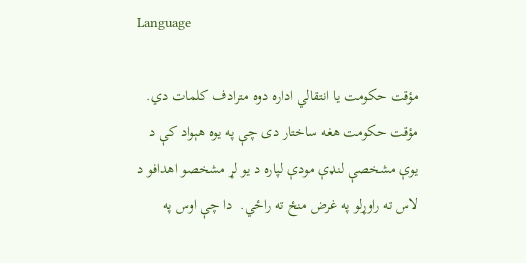Language

مؤقت حکومت یا انتقالي اداره دوه مترادف کلمات دي.  مؤقت حکومت هغه ساختار دی چې په یوه هېواد کې د یوې مشخصې لنډې مودې لپاره د یو لړ مشخصو اهدافو د لاس ته راوړلو په غرض منځ ته راځي.  دا چې اوس په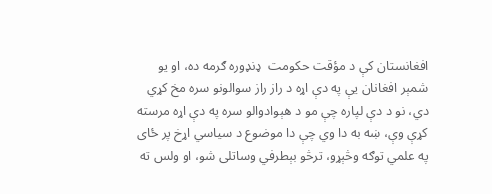افغانستان کې د مؤقت حکومت  ډنډوره ګرمه ده، او یو شمېر افغانان یې په دې اړه د راز راز سوالونو سره مخ کړي دي، نو د دې لپاره چې مو د هېوادوالو سره په دې اړه مرسته کړې وې، ښه به دا وي چې دا موضوع د سیاسي اړخ پر ځای په علمي توګه وڅېړو، ترڅو بېطرفي وساتلى شو، او ولس ته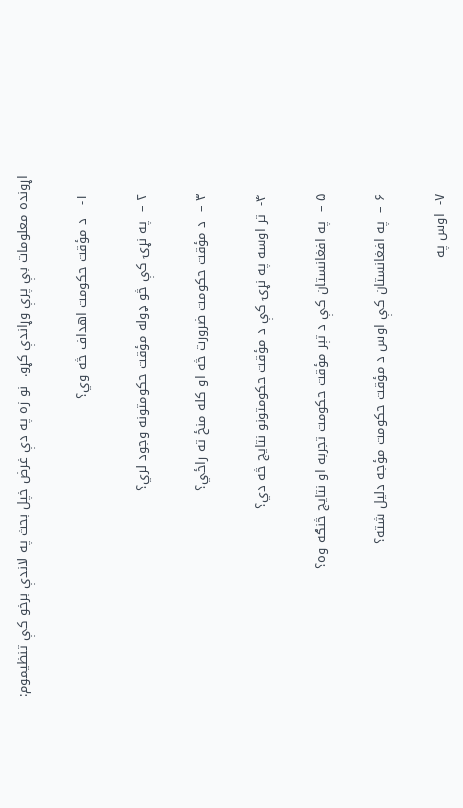اړونده معلومات بې پرې وړاندې کړو.  نو زه په دې غرض خپل بحث په لاندې برخو کې تنظیموم:

    ۱-   د مؤقت حکومت اهداف څه وي؟

    ۲ –  په نړۍ کې څو ډوله مؤقت حکومتونه وجود لري؟

    ۳ –  د مؤقت حکومت ضرورت څه او کله منځ ته راځي؟

    ۴-  تر اوسه په نړۍ کې د مؤقت حکومتونو نتایج څه دي؟

    ۵ –  په افغانستان کې د تېر مؤقت حکومت تجربه او نتایج څنګه وه؟

    ۶ –  په افغانستان کې اوس د مؤقت حکومت مؤجه دلیل شته؟

    ۷-  اوس په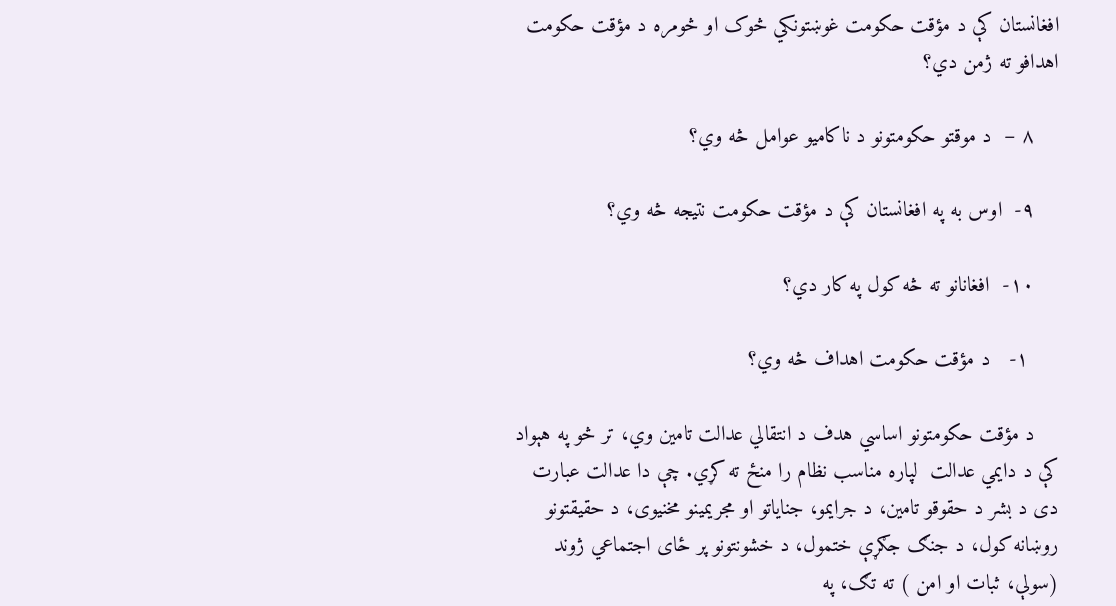افغانستان کې د مؤقت حکومت غوښتونکي څوک او څومره د مؤقت حکومت اهدافو ته ژمن دي؟

    ۸ –  د موقتو حکومتونو د ناکامیو عوامل څه وي؟

    ۹-  اوس به په افغانستان کې د مؤقت حکومت نتیجه څه وي؟

    ۱۰-  افغانانو ته څه کول په کار دي؟

     ۱-   د مؤقت حکومت اهداف څه وي؟

    د مؤقت حکومتونو اساسي هدف د انتقالي عدالت تامین وي، تر څو په هېواد کې د دایمي عدالت  لپاره مناسب نظام را منځ ته کړي. چې دا عدالت عبارت دی د بشر د حقوقو تامین، د جرایمو، جنایاتو او مجریمینو مخنیوی، د حقیقتونو روښانه کول، د جنګ جګړې ختمول، د خشونتونو پر ځای اجتماعي ژوند (سولې، ثبات او امن ) ته تګ، په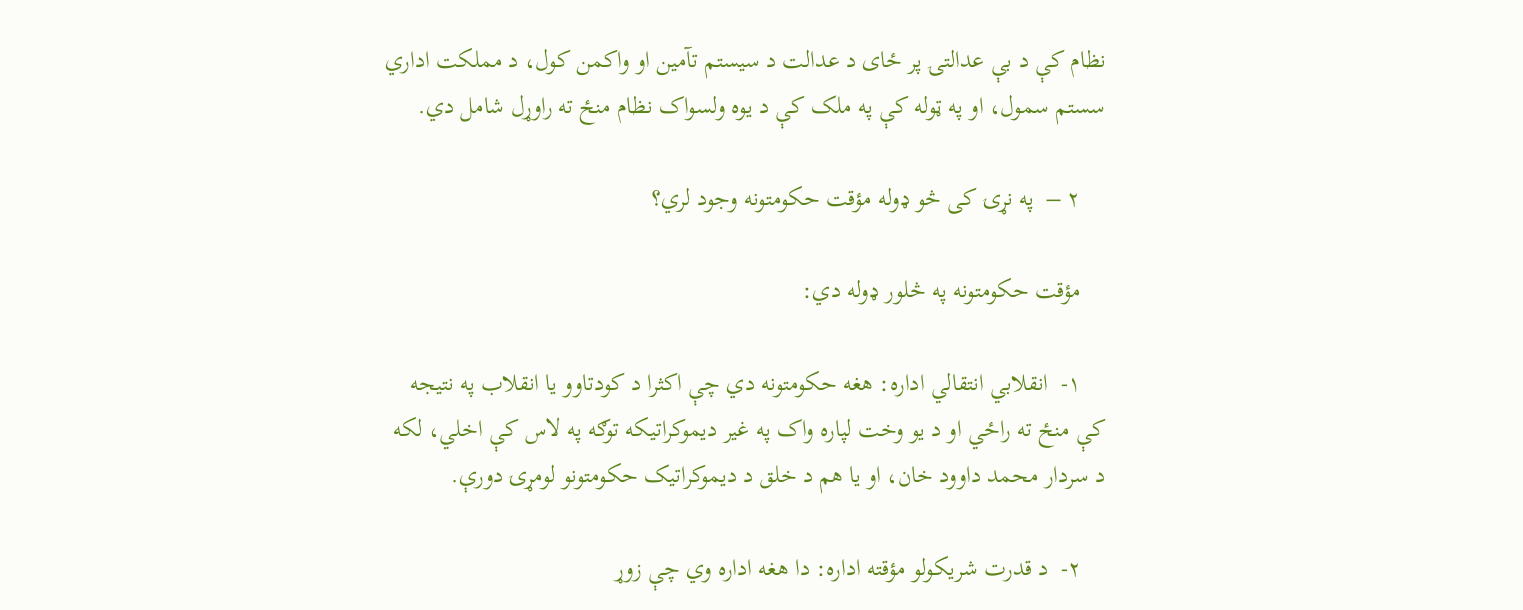نظام کې د بې عدالتۍ پر ځای د عدالت د سیستم تآمین او واکمن کول، د مملکت اداري سستم سمول، او په ټوله کې په ملک کې د یوه ولسواک نظام منځ ته راوړل شامل دي.

    ۲ –  په نړۍ کی څو ډوله مؤقت حکومتونه وجود لري؟

    مؤقت حکومتونه په څلور ډوله دي:

    ۱-  انقلابي انتقالي اداره: هغه حکومتونه دي چې اکثرا د کودتاوو یا انقلاب په نتیجه کې منځ ته راځي او د یو وخت لپاره واک په غیر دیموکراتیکه توګه په لاس کې اخلي، لکه د سردار محمد داوود خان، او یا هم د خلق د دیموکراتیک حکومتونو لومړۍ دورې.

    ۲-  د قدرت شریکولو مؤقته اداره: دا هغه اداره وي چې زوړ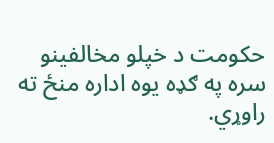حکومت د خپلو مخالفینو سره په ګډه یوه اداره منځ ته راوړي.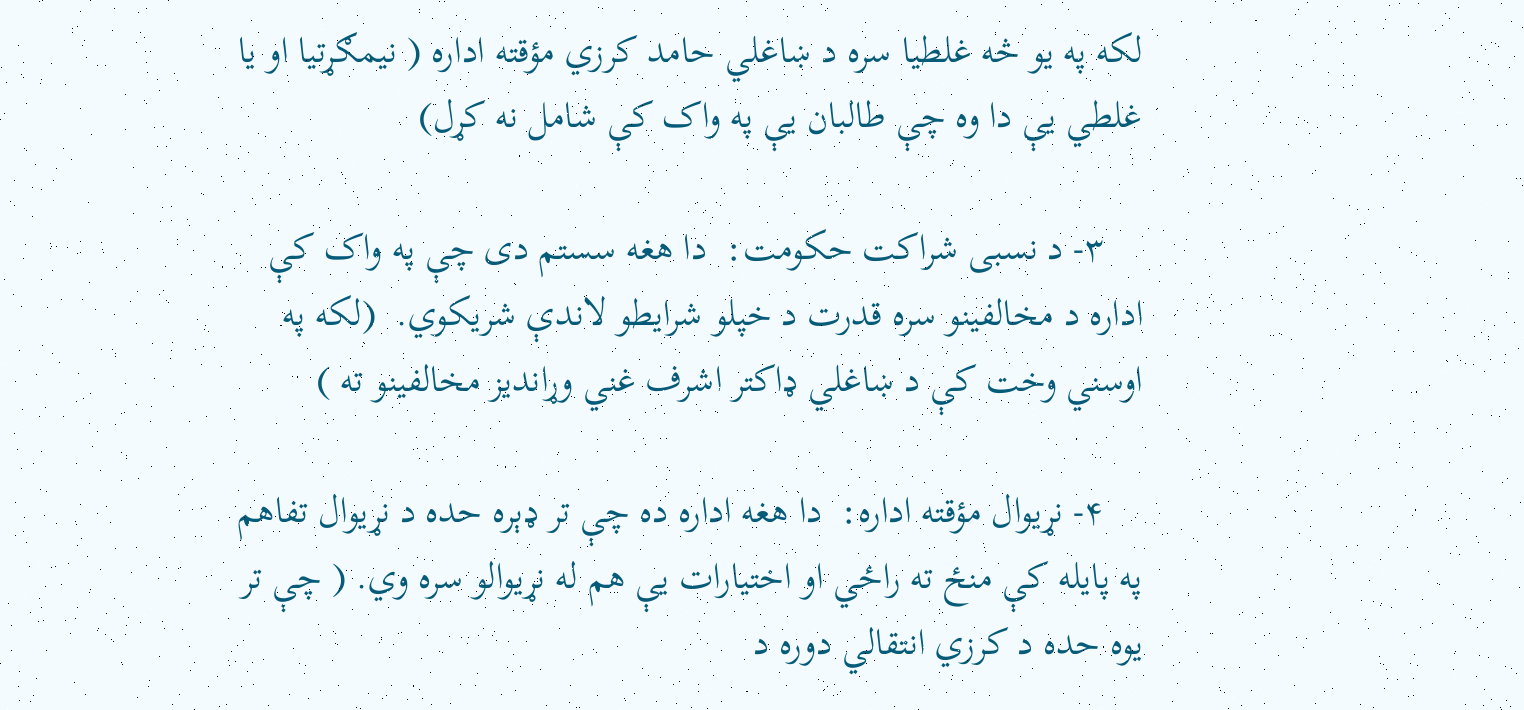لکه په یو څه غلطیا سره د ښاغلي حامد کرزي مؤقته اداره ( نیمګړتیا او یا غلطي یې دا وه چې طالبان یې په واک کې شامل نه کړل)

    ۳- د نسبی شراکت حکومت:  دا هغه سستم دی چې په واک کې اداره د مخالفینو سره قدرت د خپلو شرایطو لاندې شریکوي.  (لکه په اوسني وخت کې د ښاغلي ډاکتر اشرف غني وړاندیز مخالفینو ته )

    ۴- نړیوال مؤقته اداره:  دا هغه اداره ده چې تر ډېره حده د نړیوال تفاهم په پايله کې منځ ته راځي او اختیارات یې هم له نړیوالو سره وي. ( چې تر یوه حده د کرزي انتقالي دوره د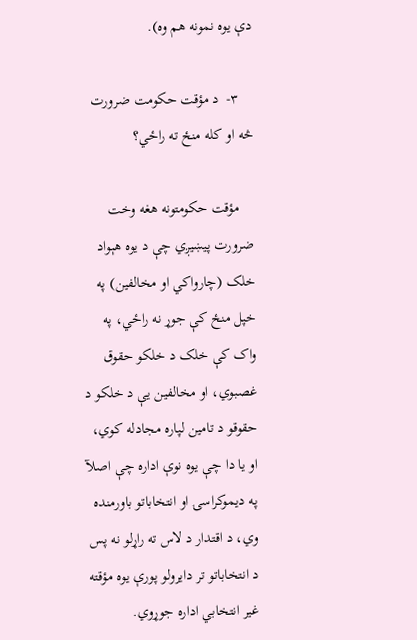دې یوه نمونه هم وه).

    ۳-  د مؤقت حکومت ضرورت څه او کله منځ ته راځي؟

    مؤقت حکومتونه هغه وخت ضرورت پیښیږي چې د یوه هېواد خلک (چارواکي او مخالفین) په خپل منځ کې جوړ نه راځي، په واک کې خلک د خلکو حقوق غصبوي، او مخالفین یې د خلکو د حقوقو د تامین لپاره مجادله کوي، او یا دا چې یوه نوې اداره چې اصلآ په دیموکراسۍ او انتخاباتو باورمنده وي، د اقتدار د لاس ته راړلو نه پس د انتخاباتو تر دایرولو پورې یوه مؤقته غیر انتخابي اداره جوړوي.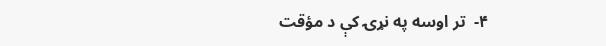۴-  تر اوسه په نړۍ کې د مؤقت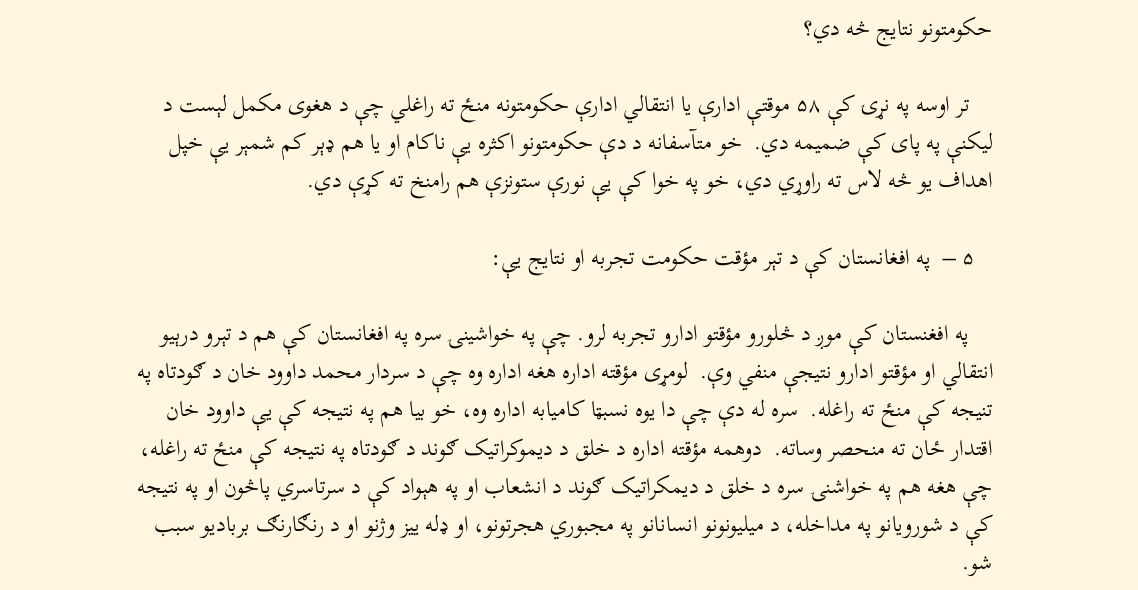حکومتونو نتایج څه دي؟

    تر اوسه په نړۍ کې ۵۸ موقتې ادارې یا انتقالي ادارې حکومتونه منځ ته راغلي چې د هغوی مکمل لېست د ليکنې په پای کې ضمیمه دي.  خو متآسفانه د دې حکومتونو اکثره یې ناکام او یا هم ډېر کم شمېر یې خپل اهداف یو څه لاس ته راوړي دي، خو په خوا کې یې نورې ستونزې هم رامنخ ته کړې دي.

   ۵ –  په افغانستان کې د تېر مؤقت حکومت تجربه او نتایج یې:

    په افغنستان کې موږ د څلورو مؤقتو ادارو تجربه لرو. چې په خواشینۍ سره په افغانستان کې هم د تېرو درېیو انتقالي او مؤقتو ادارو نتیجې منفي وې.  لومړی مؤقته اداره هغه اداره وه چې د سردار محمد داوود خان د ګودتاه په تنیجه کې منځ ته راغله.  سره له دې چې دا یوه نسبټا کامیابه اداره وه، خو بیا هم په نتیجه کې یې داوود خان اقتدار ځان ته منحصر وساته.  دوهمه مؤقته اداره د خلق د دیموکراتیک ګوند د ګودتاه په نتیجه کې منځ ته راغله، چې هغه هم په خواشنۍ سره د خلق د دیمکراتیک ګوند د انشعاب او په هېواد کې د سرتاسري پاڅون او په نتیجه کې د شورویانو په مداخله، د میلیونونو انسانانو په مجبوري هجرتونو، او ډله يیز وژنو او د رنګارنګ بربادیو سبب شو.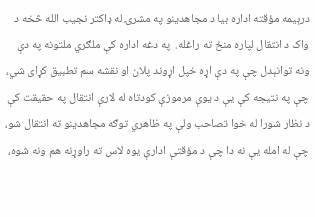درېیمه مؤقته اداره بیا د مجاهدینو په مشرۍ له ډاکتر نجیب الله څخه د واک د انتقال لپاره منځ ته راغله.  په دغه اداره کې ملګري ملتونه په دې ونه توانېدل چې په دې اړه خپل اړوند پلان او نقشه سم تطبیق کړای شي، چې په نتیجه کې یې د یوې مرموزې کودتاه له لارې انتقال په حقیقت کې د نظار شورا له خوا تصاحب ولې په ظاهري توګه مجاهدینو ته انتقال شو، چې له امله یې نه دا چې د مؤقتې ادارې یوه لاس ته راوړنه هم ونه شوه،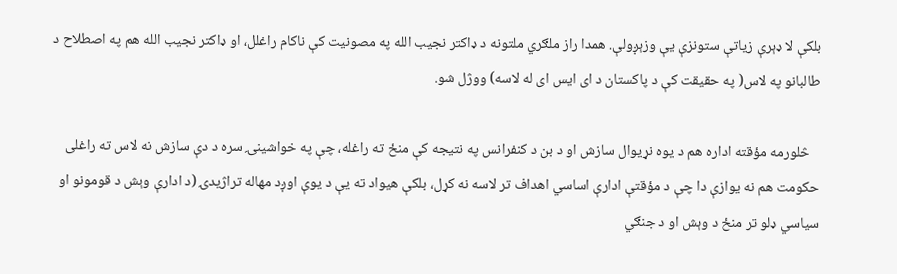بلکې لا ډېرې زیاتې ستونزې یې وزېږولې. همدا راز ملګري ملتونه د ډاکتر نجیب الله په مصونیت کې ناکام راغلل، او ډاکتر نجیب الله هم په اصطلاح د طالبانو په لاس( په حقیقت کې د پاکستان د ای ایس ای له لاسه) ووژل شو.

   څلورمه مؤقته اداره هم د یوه نړیوال سازش او د بن د کنفرانس په نتیجه کې منځ ته راغله، چې په خواشینۍ سره د دې سازش نه لاس ته راغلی حکومت هم نه یوازې دا چې د مؤقتې ادارې اساسي اهداف تر لاسه نه کړل، بلکې هیواد ته یې د یوې اوږد مهاله تراژیدۍ (د ادارې وېش د قومونو او سیاسي ډلو تر منځ د وېش او د جنګي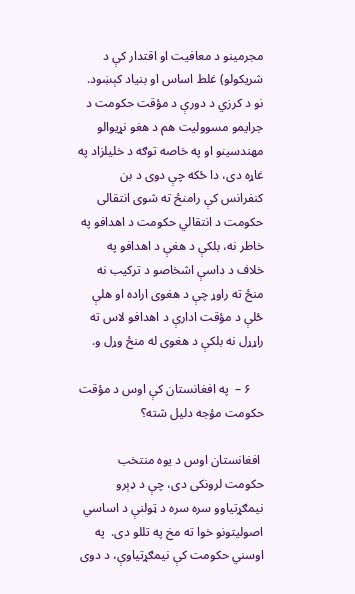مجرمینو د معافیت او اقتدار کې د شریکولو) غلط اساس او بنیاد کېښود.  نو د کرزي د دورې د مؤقت حکومت د جرایمو مسوولیت هم د هغو نړیوالو مهندسینو او په خاصه توګه د خلیلزاد په غاړه دی، دا ځکه چې دوى د بن کنفرانس کې رامنځ ته شوی انتقالی حکومت د انتقالي حکومت د اهدافو په خاطر نه، بلکې د هغې د اهدافو په خلاف د داسې اشخاصو د ترکیب نه منځ ته راوړ چې د هغوی اراده او هلې ځلې د مؤقت ادارې د اهدافو لاس ته راړړل نه بلکې د هغوی له منځ وړل و.

    ۶ –  په افغانستان کې اوس د مؤقت حکومت مؤجه دلیل شته؟

 افغانستان اوس د یوه منتخب حکومت لرونکی دی، چې د ډېرو نیمګړتیاوو سره سره د ټولنې د اساسي اصولیتونو خوا ته مخ په تللو دی.  په اوسني حکومت کې نیمګړتیاوې، د دوی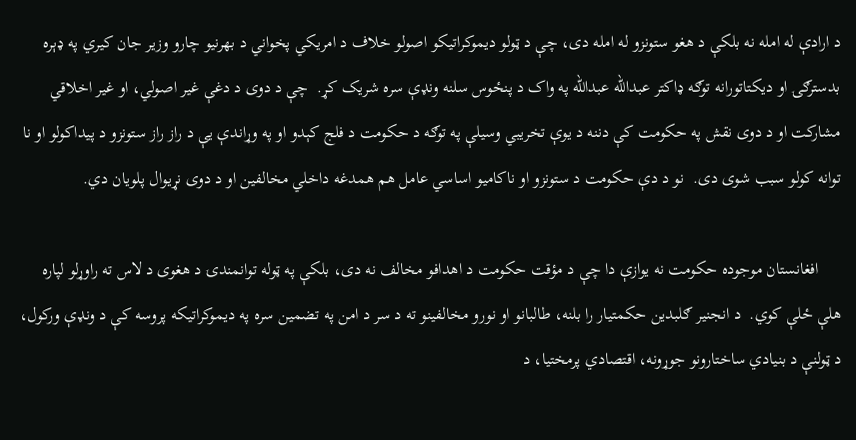د ارادې له امله نه بلکې د هغو ستونزو له امله دی، چې د ټولو دیموکراتیکو اصولو خلاف د امریکي پخواني د بهرنیو چارو وزیر جان کیري په ډېره بدسترګۍ او دیکتاتورانه توګه ډاکتر عبدالله عبدالله په واک د پنځوس سلنه ونډې سره شریک کړ.  چې د دوی د دغې غیر اصولي، او غیر اخلاقي مشارکت او د دوی نقش په حکومت کې دننه د یوې تخریبي وسیلې په توګه د حکومت د فلج کېدو او په وړاندې یې د راز راز ستونزو د پیداکولو او نا توانه کولو سبب شوی دی.  نو د دې حکومت د ستونزو او ناکامیو اساسي عامل هم همدغه داخلي مخالفین او د دوی نړیوال پلویان دي.

     افغانستان موجوده حکومت نه یوازې دا چې د مؤقت حکومت د اهدافو مخالف نه دی، بلکې په ټوله توانمندۍ د هغوى د لاس ته راوړلو لپاره هلې ځلې کوي.  د انجنير ګلبدین حکمتیار را بلنه، طالبانو او نورو مخالفینو ته د سر د امن په تضمین سره په دیموکراتیکه پروسه کې د ونډې ورکول، د ټولنې د بنیادي ساختارونو جوړونه، اقتصادي پرمختیا، د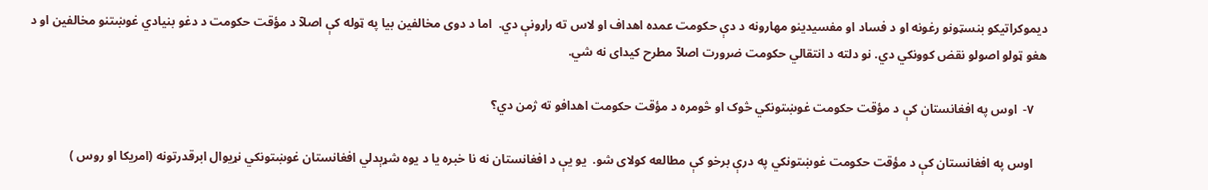دیموکراتیکو بنسټونو رغونه او د فساد او مفسیدینو مهارونه د دې حکومت عمده اهداف او لاس ته راړونې دي.  اما د دوى مخالفین بیا په ټوله کې اصلآ د مؤقت حکومت د دغو بنیادي غوښتنو مخالفین او د هغو ټولو اصولو نقض کوونکي دي. نو دلته د انتقالي حکومت ضرورت اصلآ مطرح کیدای نه شي.

    ۷-  اوس په افغانستان کې د مؤقت حکومت غوښتونکي څوک او څومره د مؤقت حکومت اهدافو ته ژمن دي؟

    اوس په افغانستان کې د مؤقت حکومت غوښتونکي په درې برخو کې مطالعه کولای شو.  یو یې د افغانستان نه نا خبره یا د یوه شړېدلي افغانستان غوښتونکي نړیوال ابرقدرتونه (امریکا او روس )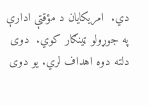دي.  امریکایان د مؤقتې ادارې په جوړولو ټینګار کوي.  دوى دلته دوه اهداف لري. یو دوی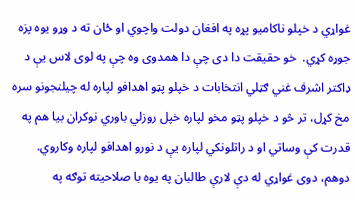غواړي د خپلو ناکامیو پړه په افغان دولت واچوي او ځان ته د وړو یوه پزه جوړه کړي.  خو حقیقت دا دی چې دا همدوی وه چې په لوی لاس یې د ډاکتر اشرف غني ګټلي انتخابات د خپلو پټو اهدافو لپاره له چیلنجونو سره مخ کړل، تر څو د خپلو پټو مخو لپاره خپل روزلي باوري نوکران بیا هم په قدرت کې وساتي او د راتلونکي لپاره یې د نورو اهدافو لپاره وکاروي.  دوهم، دوى غواړي له دې لارې طالبان په یوه با صلاحیته توګه په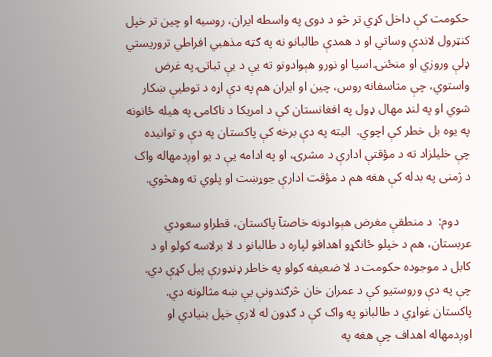حکومت کې داخل کړي تر څو د دوى په واسطه ایران، روسیه او چین تر خپل کنټرول لاندې وساتي او د همدې طالبانو نه په ګټه مذهبي افراطي تروریستي ډلې وروزي او منځنۍ اسیا او نورو هېوادونو ته یې د بې ثباتۍ په غرض واستوي، چې متاسفانه روس، چین او ایران هم په دې اړه د توطيې ښکار شوي او په لنډ مهال ډول په افغانستان کې د امریکا د ناکامۍ په هیله ځانونه په یوه بل خطر کې اچوي.  البته په دې برخه کې پاکستان په دې و توانیده چې خلیلزاد ته د مؤقتې ادارې د مشرۍ، او په ادامه یې د یو اوږدمهاله واک د ژمنی په بدله کې هغه هم د مؤقت ادارې جوړښت او پلوي ته وهڅوي.

    دوم:  د منطقې مغرض هېوادونه خاصتآ پاکستان، قطراو سعودي عربستان، هم د خپلو ځانګړو اهدافو لپاره د طالبانو د لا برلاسه کولو او د کابل د موجوده حکومت د لا ضعیفه کولو په خاطر ډنډورې پيل کړې دي. چې په دې وروستیو کې د عمران خان څرګندونې یې ښه مثالونه دي. پاکستان غواړي د طالبانو په واک کې د ګډون له لارې خپل بنیادي او اوږدمهاله اهداف چې هغه په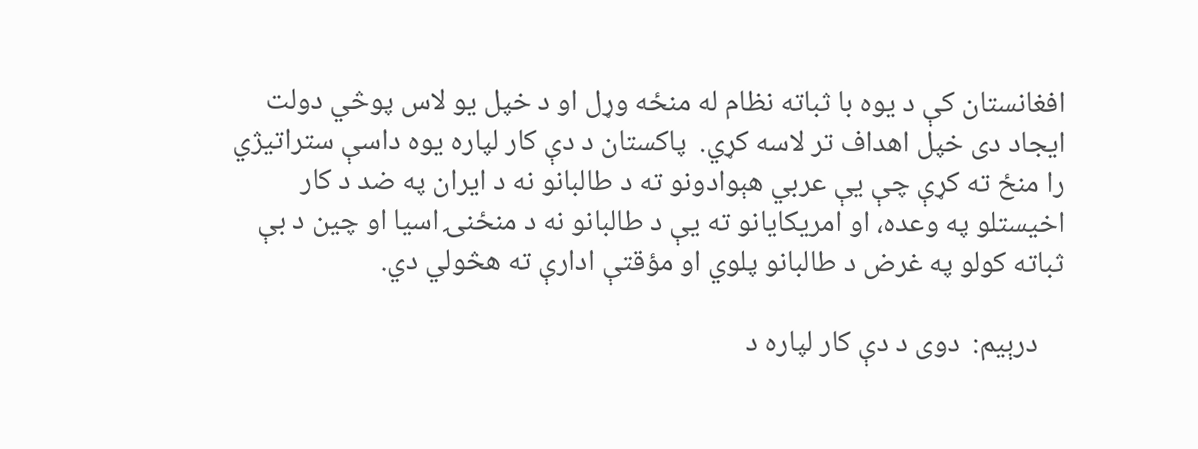افغانستان کې د یوه با ثباته نظام له منځه وړل او د خپل یو لاس پوڅي دولت ایجاد دی خپل اهداف تر لاسه کړي.  پاکستان د دې کار لپاره یوه داسې ستراتیژي را منځ ته کړې چې یې عربي هېوادونو ته د طالبانو نه د ایران په ضد د کار اخيستلو په وعده، او امریکایانو ته یې د طالبانو نه د منځنۍ اسیا او چین د بې ثباته کولو په غرض د طالبانو پلوي او مؤقتې ادارې ته هڅولي دي.

    درېیم:  دوى د دې کار لپاره د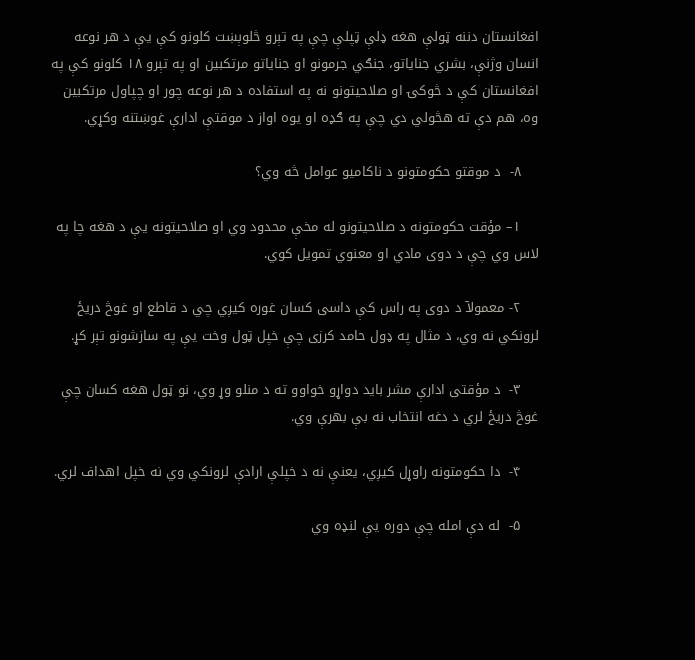افغانستان دننه ټولې هغه ډلې ټپلې چې په تېرو څلوېښت کلونو کې یې د هر نوعه انسان وژنې، بشري جنایاتو، جنګي جرمونو او جنایاتو مرتکبین او په تېرو ۱۸ کلونو کې په افغانستان کې د څوکۍ او صلاحیتونو نه په استفاده د هر نوعه چور او چپاول مرتکبین وه، هم دې ته هڅولي دي چې په ګډه او یوه اواز د موقتې ادارې غوښتنه وکړي.

    ۸-  د موقتو حکومتونو د ناکامیو عوامل څه وي؟

    ۱– مؤقت حکومتونه د صلاحیتونو له مخې محدود وي او صلاحیتونه یې د هغه چا په لاس وي چې د دوی مادي او معنوي تمویل کوي.

    ۲- معمولآ د دوى په راس کې داسی کسان غوره کیږي چي د قاطع او غوڅ دریځ لرونکي نه وي، د مثال په ډول حامد کرزی چې خپل ټول وخت یې په سازشونو تېر کړ.

    ۳-  د مؤقتی ادارې مشر باید دواړو خواوو ته د منلو وړ وي، نو ټول هغه کسان چې غوڅ دریځ لري د دغه انتخاب نه بې بهرې وي.

    ۴-  دا حکومتونه راوړل کیږي، یعنې نه د خپلې ارادې لرونکي وي نه خپل اهداف لري.

    ۵-  له دې امله چې دوره یې لنډه وي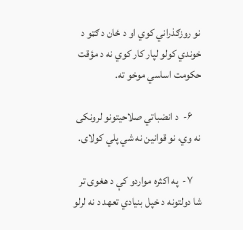نو روزګذراني کوي او د ځان د ګټو د خوندي کولو لپار کار کوي نه د مؤقت حکومت اساسي موخو ته.

    ۶-  د انضباتي صلاحیتونو لرونکی نه وي، نو قوانین نه شي پلي کولای.

    ۷-  په اکثره مواردو کې د هغوی تر شا دولتونه د خپل بنیادي تعهد د نه لرلو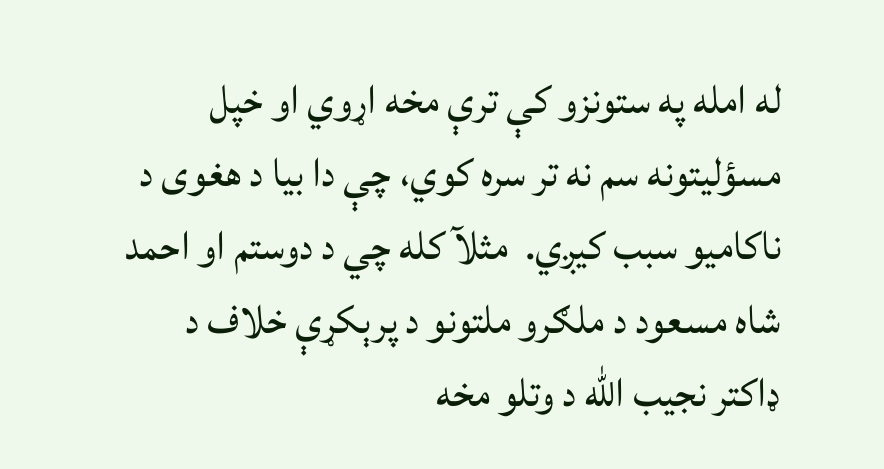له امله په ستونزو کې ترې مخه اړوي او خپل مسؤلیتونه سم نه تر سره کوي، چې دا بیا د هغوی د ناکامیو سبب کیږي.  مثلآ کله چي د دوستم او احمد شاه مسعود د ملګرو ملتونو د پرېکړې خلاف د ډاکتر نجیب الله د وتلو مخه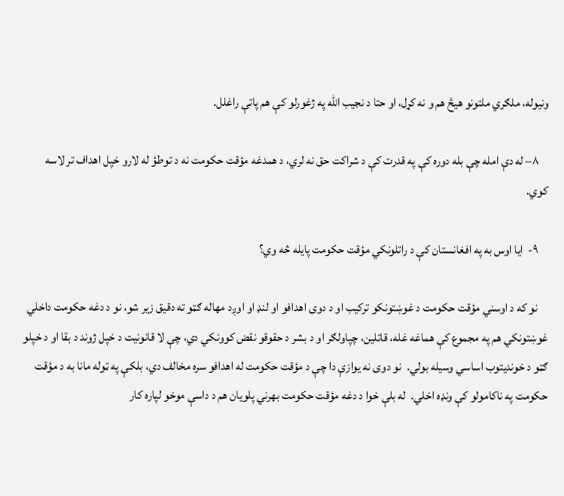ونیوله، ملګري ملتونو هیڅ هم و نه کړل، او حتا د نجیب الله په ژغورلو کې هم پاتې راغلل.

    ۸– له دې امله چې بله دوره کې په قدرت کې د شراکت حق نه لري، د همدغه مؤقت حکومت نه د توطؤ له لارو خپل اهداف تر لاسه کوي.

    ۹-  ایا اوس به په افغانستان کې د راتلونکي مؤقت حکومت پايله څه وي؟

    نو که د اوسني مؤقت حکومت د غوښتونکو ترکیب او د دوی اهدافو او لنډ او اوږد مهاله ګټو ته دقیق زیر شو، نو د دغه حکومت داخلي غوښتونکي هم په مجموع کې هماغه غله، قاتلین، چپاولګر او د بشر د حقوقو نقض کوونکي دي، چې لا قانونیت د خپل ژوند د بقا او د خپلو ګټو د خوندیتوب اساسي وسیله بولي.  نو دوى نه یوازې دا چې د مؤقت حکومت له اهدافو سره مخالف دي، بلکې په ټوله مانا به د مؤقت حکومت په ناکامولو کې ونډه اخلي.  له بلې خوا د دغه مؤقت حکومت بهرني پلویان هم د داسې موخو لپاره کار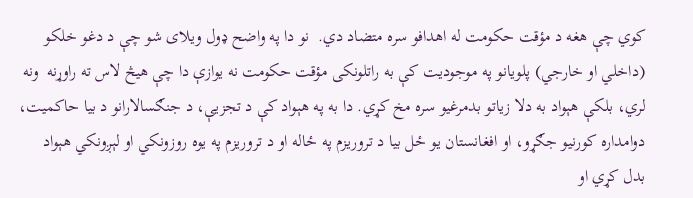کوي چې هغه د مؤقت حکومت له اهدافو سره متضاد دي.  نو دا په واضح ډول ویلای شو چې د دغو خلکو (داخلي او خارجي) پلویانو په موجودیت کې به راتلونکى مؤقت حکومت نه یوازې دا چې هیڅ لاس ته راوړنه  ونه لري، بلکې هېواد به دلا زیاتو بدمرغیو سره مخ کړي. دا به په هېواد کې د تجزیې، د جنګسالارانو د بیا حاکمیت، دوامداره کورنیو جګړو، او افغانستان یو ځل بیا د تروریزم په ځاله او د تروریزم په یوه روزونکي او لېږونکي هېواد بدل کړي او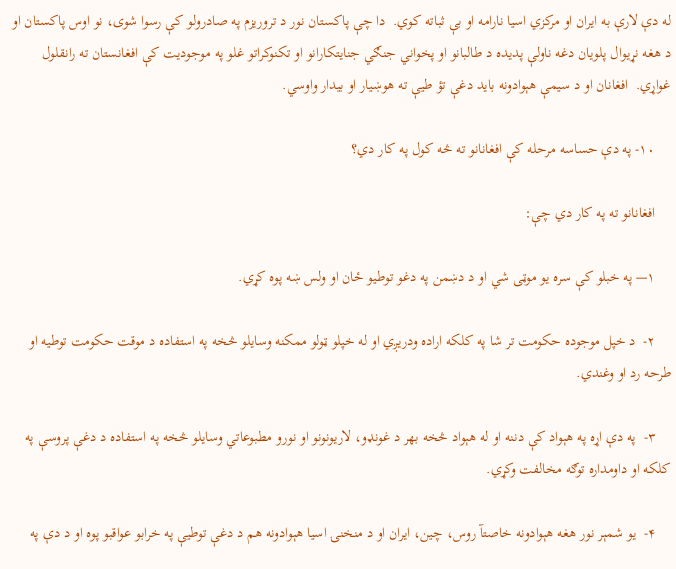له دې لارې به ایران او مرکزي اسیا نارامه او بې ثباته کوي.  دا چې پاکستان نور د تروریزم په صادرولو کې رسوا شوی، نو اوس پاکستان او د هغه نړیوال پلویان دغه ناولې پدیده د طالبانو او پخواني جنګي جنایتکارانو او تکنوکراتو غلو په موجودیت کې افغانستان ته رانقلول غواړي.  افغانان او د سیمې هېوادونه باید دغې تؤ طیې ته هوښیار او بیدار واوسي.

    ۱۰- په دې حساسه مرحله کې افغانانو ته څه کول په کار دي؟

    افغانانو ته په کار دي چې:

    ۱— په خبلو کې سره یو موټی شي او د دښمن په دغو توطيو ځان او ولس ښه پوه کړي.

    ۲-  د خپل موجوده حکومت تر شا په کلکه اراده ودریږي او له خپلو ټولو ممکنه وسایلو څخه په استفاده د موقت حکومت توطيه او طرحه رد او وغندي.

    ۳-  په دې اړه په هېواد کې دننه او له هېواد څخه بهر د غونډو، لاریونونو او نورو مطبوعاتي وسایلو څخه په استفاده د دغې پروسې په کلکه او داومداره توګه مخالفت وکړي.

    ۴-  یو شمېر نور هغه هېوادونه خاصتآ روس، چین، ایران او د منخنۍ اسیا هېوادونه هم د دغې توطيې په خرابو عواقبو پوه او د دې په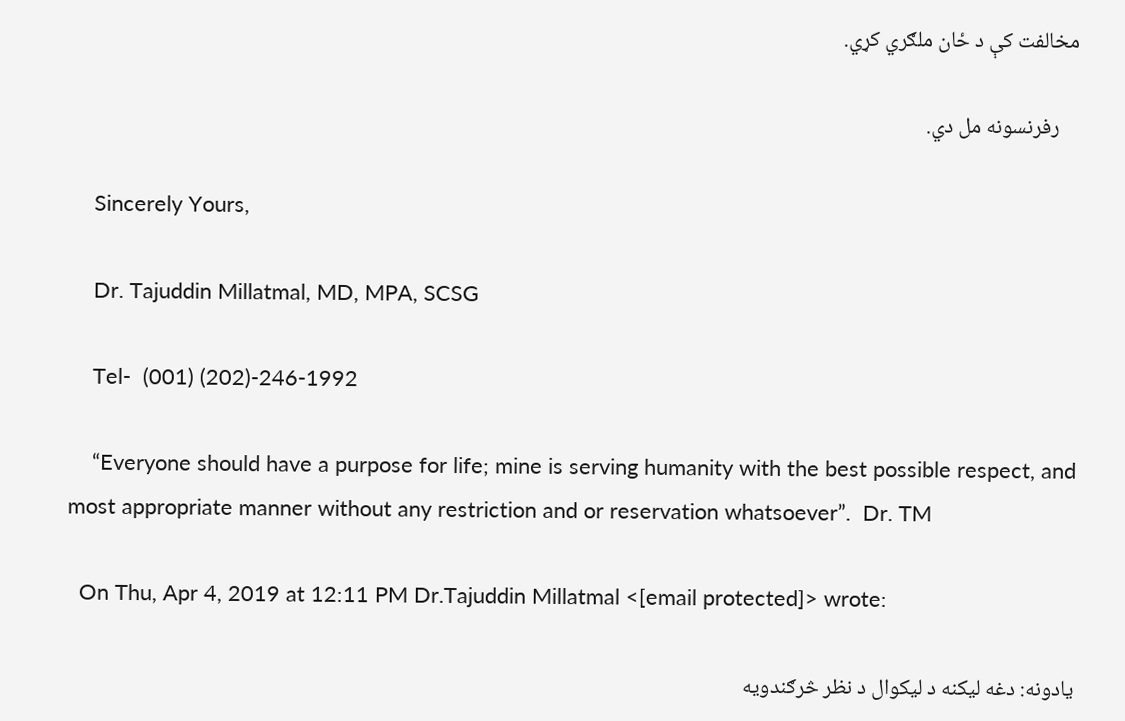مخالفت کې د ځان ملګري کړي.

    رفرنسونه مل دي.

    Sincerely Yours,

    Dr. Tajuddin Millatmal, MD, MPA, SCSG

    Tel-  (001) (202)-246-1992

    “Everyone should have a purpose for life; mine is serving humanity with the best possible respect, and most appropriate manner without any restriction and or reservation whatsoever”.  Dr. TM

  On Thu, Apr 4, 2019 at 12:11 PM Dr.Tajuddin Millatmal <[email protected]> wrote:

يادونه: دغه ليکنه د ليکوال د نظر څرګندويه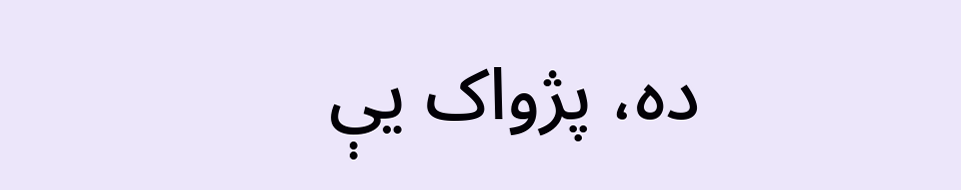ده، پژواک يې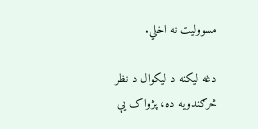مسووليت نه اخلي.

دغه ليکنه د ليکوال د نظر څرګندويه ده، پژواک يې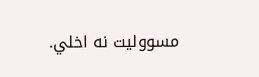مسووليت نه اخلي.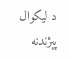د لیکوال پېژندنه